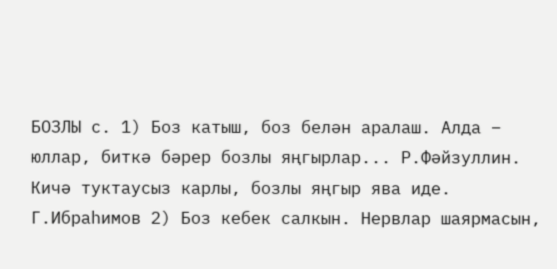БОЗЛЫ с. 1) Боз катыш, боз белән аралаш. Алда – юллар, биткә бәрер бозлы яңгырлар... Р.Фәйзуллин. Кичә туктаусыз карлы, бозлы яңгыр ява иде. Г.Ибраһимов 2) Боз кебек салкын. Нервлар шаярмасын,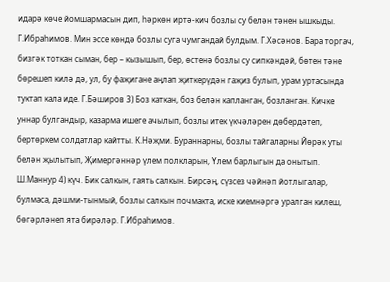идарә көче йомшармасын дип, һәркөн иртә-кич бозлы су белән тәнен ышкыды. Г.Ибраһимов. Мин эссе көндә бозлы суга чумгандай булдым. Г.Хәсәнов. Бара торгач, бизгәк тоткан сыман, бер – кызышып, бер, өстенә бозлы су сипкәндәй, бөтен тәне бөрешеп килә дә, ул, бу фаҗигане аңлап җиткерүдән гаҗиз булып, урам уртасында туктап кала иде. Г.Бәширов 3) Боз каткан, боз белән капланган, бозланган. Кичке уннар булгандыр, казарма ишеге ачылып, бозлы итек үкчәләрен дөбердәтеп, бертөркем солдатлар кайтты. К.Нәҗми. Бураннарны, бозлы тайгаларны Йөрәк уты белән җылытып, Җимергәннәр үлем полкларын, Үлем барлыгын да онытып. Ш.Маннур 4) күч. Бик салкын, гаять салкын. Бирсәң, сүзсез чәйнәп йотлыгалар, булмаса, дәшми-тынмый, бозлы салкын почмакта, иске киемнәргә уралган килеш, бөгәрләнеп ята бирәләр. Г.Ибраһимов.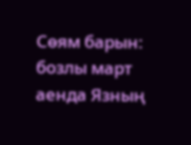Сөям барын: бозлы март аенда Язның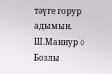тәүге горур адымын. Ш.Маннур ◊ Бозлы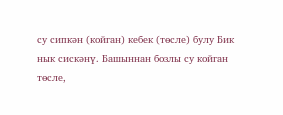су сипкән (койган) кебек (төсле) булу Бик нык сискәнү. Башыннан бозлы су койган төсле,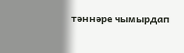тәннәре чымырдап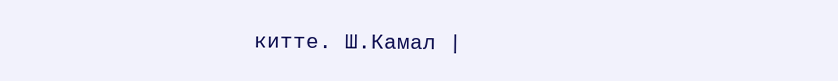китте. Ш.Камал |